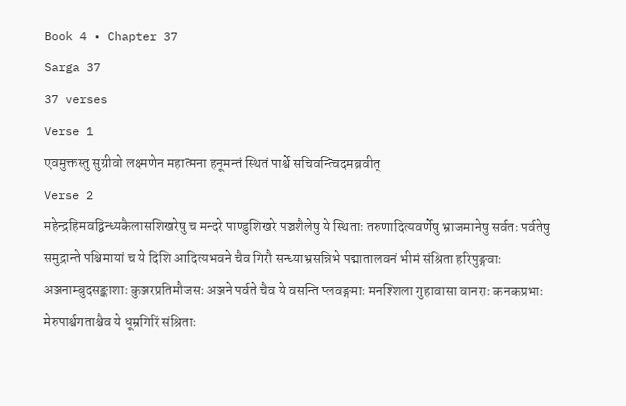Book 4 • Chapter 37
Sarga 37
37 verses
Verse 1
एवमुक्तस्तु सुग्रीवो लक्ष्मणेन महात्मना हनूमन्तं स्थितं पार्श्वे सचिवन्त्विदमब्रवीत्
Verse 2
महेन्द्रहिमवद्विन्ध्यकैलासशिखरेषु च मन्दरे पाण्डुशिखरे पञ्चशैलेषु ये स्थिताः तरुणादित्यवर्णेषु भ्राजमानेषु सर्वतः पर्वतेषु समुद्रान्ते पश्चिमायां च ये दिशि आदित्यभवने चैव गिरौ सन्ध्याभ्रसन्निभे पद्मातालवनं भीमं संश्रिता हरिपुङ्गवाः अञ्जनाम्बुदसङ्काशाः कुञ्जरप्रतिमौजसः अञ्जने पर्वते चैव ये वसन्ति प्लवङ्गमाः मनश्शिला गुहावासा वानराः कनकप्रभाः मेरुपार्श्वगताश्चैव ये धूम्रगिरिं संश्रिताः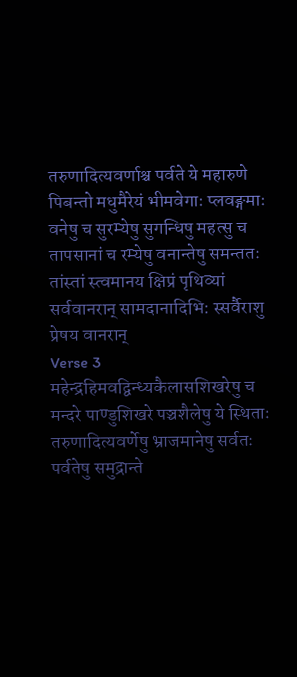तरुणादित्यवर्णाश्च पर्वते ये महारुणे पिबन्तो मधुमैरेयं भीमवेगाः प्लवङ्गमाः वनेषु च सुरम्येषु सुगन्धिषु महत्सु च तापसानां च रम्येषु वनान्तेषु समन्ततः तांस्तां स्त्वमानय क्षिप्रं पृथिव्यां सर्ववानरान् सामदानादिभि: स्सर्वैराशु प्रेषय वानरान्
Verse 3
महेन्द्रहिमवद्विन्ध्यकैलासशिखरेषु च मन्दरे पाण्डुशिखरे पञ्चशैलेषु ये स्थिताः तरुणादित्यवर्णेषु भ्राजमानेषु सर्वतः पर्वतेषु समुद्रान्ते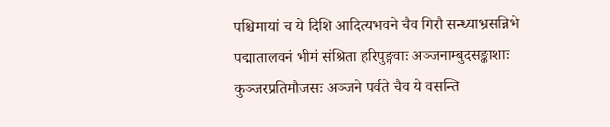पश्चिमायां च ये दिशि आदित्यभवने चैव गिरौ सन्ध्याभ्रसन्निभे पद्मातालवनं भीमं संश्रिता हरिपुङ्गवाः अञ्जनाम्बुदसङ्काशाः कुञ्जरप्रतिमौजसः अञ्जने पर्वते चैव ये वसन्ति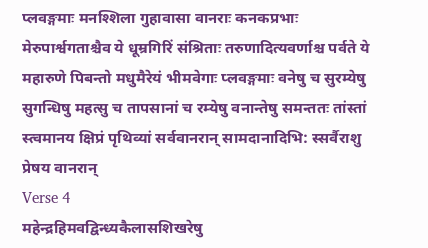प्लवङ्गमाः मनश्शिला गुहावासा वानराः कनकप्रभाः मेरुपार्श्वगताश्चैव ये धूम्रगिरिं संश्रिताः तरुणादित्यवर्णाश्च पर्वते ये महारुणे पिबन्तो मधुमैरेयं भीमवेगाः प्लवङ्गमाः वनेषु च सुरम्येषु सुगन्धिषु महत्सु च तापसानां च रम्येषु वनान्तेषु समन्ततः तांस्तां स्त्वमानय क्षिप्रं पृथिव्यां सर्ववानरान् सामदानादिभि: स्सर्वैराशु प्रेषय वानरान्
Verse 4
महेन्द्रहिमवद्विन्ध्यकैलासशिखरेषु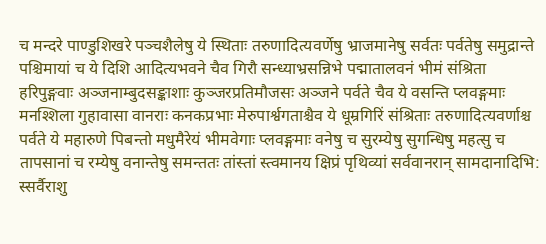च मन्दरे पाण्डुशिखरे पञ्चशैलेषु ये स्थिताः तरुणादित्यवर्णेषु भ्राजमानेषु सर्वतः पर्वतेषु समुद्रान्ते पश्चिमायां च ये दिशि आदित्यभवने चैव गिरौ सन्ध्याभ्रसन्निभे पद्मातालवनं भीमं संश्रिता हरिपुङ्गवाः अञ्जनाम्बुदसङ्काशाः कुञ्जरप्रतिमौजसः अञ्जने पर्वते चैव ये वसन्ति प्लवङ्गमाः मनश्शिला गुहावासा वानराः कनकप्रभाः मेरुपार्श्वगताश्चैव ये धूम्रगिरिं संश्रिताः तरुणादित्यवर्णाश्च पर्वते ये महारुणे पिबन्तो मधुमैरेयं भीमवेगाः प्लवङ्गमाः वनेषु च सुरम्येषु सुगन्धिषु महत्सु च तापसानां च रम्येषु वनान्तेषु समन्ततः तांस्तां स्त्वमानय क्षिप्रं पृथिव्यां सर्ववानरान् सामदानादिभि: स्सर्वैराशु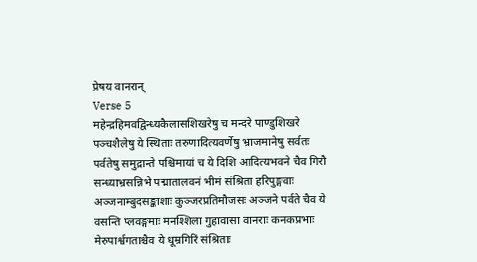प्रेषय वानरान्
Verse 5
महेन्द्रहिमवद्विन्ध्यकैलासशिखरेषु च मन्दरे पाण्डुशिखरे पञ्चशैलेषु ये स्थिताः तरुणादित्यवर्णेषु भ्राजमानेषु सर्वतः पर्वतेषु समुद्रान्ते पश्चिमायां च ये दिशि आदित्यभवने चैव गिरौ सन्ध्याभ्रसन्निभे पद्मातालवनं भीमं संश्रिता हरिपुङ्गवाः अञ्जनाम्बुदसङ्काशाः कुञ्जरप्रतिमौजसः अञ्जने पर्वते चैव ये वसन्ति प्लवङ्गमाः मनश्शिला गुहावासा वानराः कनकप्रभाः मेरुपार्श्वगताश्चैव ये धूम्रगिरिं संश्रिताः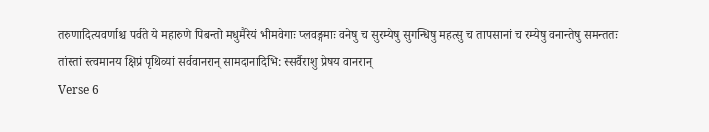तरुणादित्यवर्णाश्च पर्वते ये महारुणे पिबन्तो मधुमैरेयं भीमवेगाः प्लवङ्गमाः वनेषु च सुरम्येषु सुगन्धिषु महत्सु च तापसानां च रम्येषु वनान्तेषु समन्ततः तांस्तां स्त्वमानय क्षिप्रं पृथिव्यां सर्ववानरान् सामदानादिभि: स्सर्वैराशु प्रेषय वानरान्
Verse 6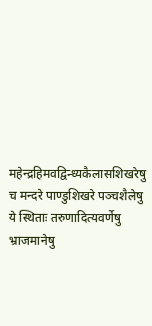महेन्द्रहिमवद्विन्ध्यकैलासशिखरेषु च मन्दरे पाण्डुशिखरे पञ्चशैलेषु ये स्थिताः तरुणादित्यवर्णेषु भ्राजमानेषु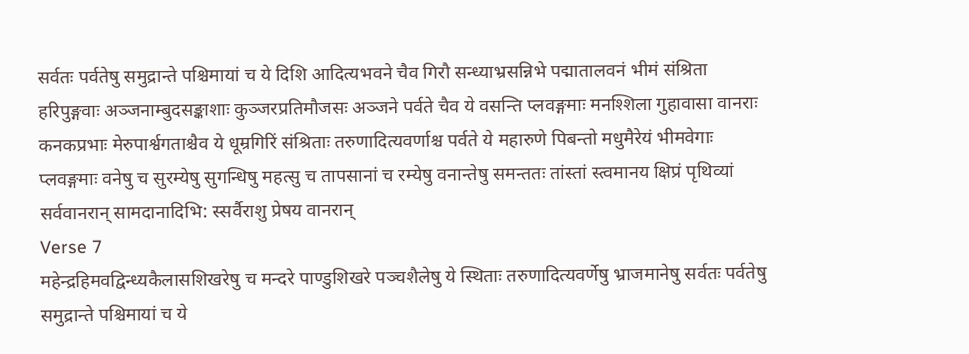सर्वतः पर्वतेषु समुद्रान्ते पश्चिमायां च ये दिशि आदित्यभवने चैव गिरौ सन्ध्याभ्रसन्निभे पद्मातालवनं भीमं संश्रिता हरिपुङ्गवाः अञ्जनाम्बुदसङ्काशाः कुञ्जरप्रतिमौजसः अञ्जने पर्वते चैव ये वसन्ति प्लवङ्गमाः मनश्शिला गुहावासा वानराः कनकप्रभाः मेरुपार्श्वगताश्चैव ये धूम्रगिरिं संश्रिताः तरुणादित्यवर्णाश्च पर्वते ये महारुणे पिबन्तो मधुमैरेयं भीमवेगाः प्लवङ्गमाः वनेषु च सुरम्येषु सुगन्धिषु महत्सु च तापसानां च रम्येषु वनान्तेषु समन्ततः तांस्तां स्त्वमानय क्षिप्रं पृथिव्यां सर्ववानरान् सामदानादिभि: स्सर्वैराशु प्रेषय वानरान्
Verse 7
महेन्द्रहिमवद्विन्ध्यकैलासशिखरेषु च मन्दरे पाण्डुशिखरे पञ्चशैलेषु ये स्थिताः तरुणादित्यवर्णेषु भ्राजमानेषु सर्वतः पर्वतेषु समुद्रान्ते पश्चिमायां च ये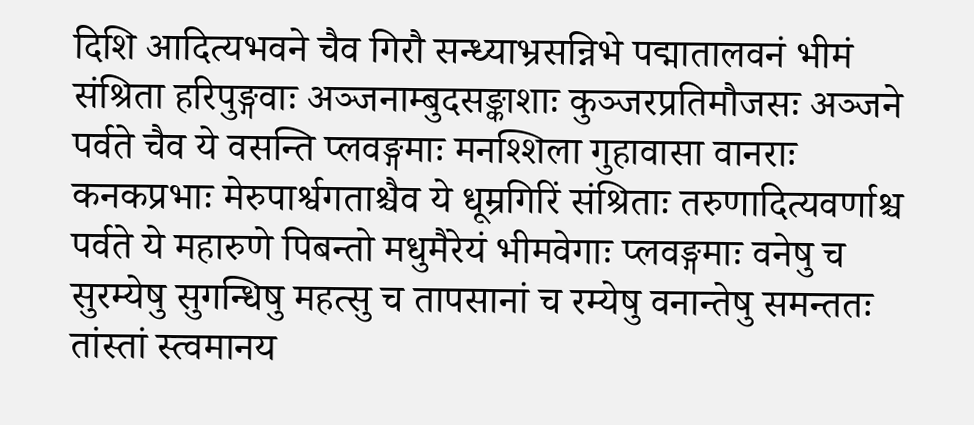दिशि आदित्यभवने चैव गिरौ सन्ध्याभ्रसन्निभे पद्मातालवनं भीमं संश्रिता हरिपुङ्गवाः अञ्जनाम्बुदसङ्काशाः कुञ्जरप्रतिमौजसः अञ्जने पर्वते चैव ये वसन्ति प्लवङ्गमाः मनश्शिला गुहावासा वानराः कनकप्रभाः मेरुपार्श्वगताश्चैव ये धूम्रगिरिं संश्रिताः तरुणादित्यवर्णाश्च पर्वते ये महारुणे पिबन्तो मधुमैरेयं भीमवेगाः प्लवङ्गमाः वनेषु च सुरम्येषु सुगन्धिषु महत्सु च तापसानां च रम्येषु वनान्तेषु समन्ततः तांस्तां स्त्वमानय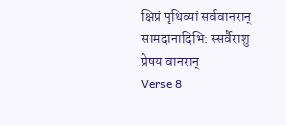क्षिप्रं पृथिव्यां सर्ववानरान् सामदानादिभि: स्सर्वैराशु प्रेषय वानरान्
Verse 8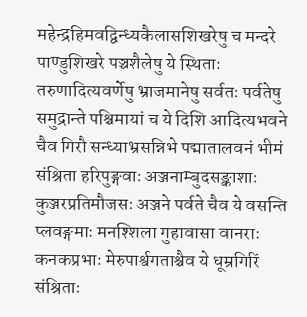महेन्द्रहिमवद्विन्ध्यकैलासशिखरेषु च मन्दरे पाण्डुशिखरे पञ्चशैलेषु ये स्थिताः तरुणादित्यवर्णेषु भ्राजमानेषु सर्वतः पर्वतेषु समुद्रान्ते पश्चिमायां च ये दिशि आदित्यभवने चैव गिरौ सन्ध्याभ्रसन्निभे पद्मातालवनं भीमं संश्रिता हरिपुङ्गवाः अञ्जनाम्बुदसङ्काशाः कुञ्जरप्रतिमौजसः अञ्जने पर्वते चैव ये वसन्ति प्लवङ्गमाः मनश्शिला गुहावासा वानराः कनकप्रभाः मेरुपार्श्वगताश्चैव ये धूम्रगिरिं संश्रिताः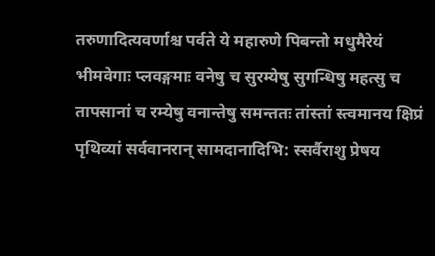तरुणादित्यवर्णाश्च पर्वते ये महारुणे पिबन्तो मधुमैरेयं भीमवेगाः प्लवङ्गमाः वनेषु च सुरम्येषु सुगन्धिषु महत्सु च तापसानां च रम्येषु वनान्तेषु समन्ततः तांस्तां स्त्वमानय क्षिप्रं पृथिव्यां सर्ववानरान् सामदानादिभि: स्सर्वैराशु प्रेषय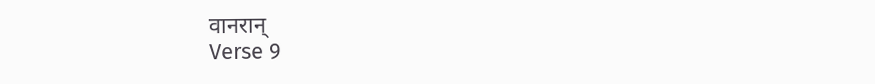वानरान्
Verse 9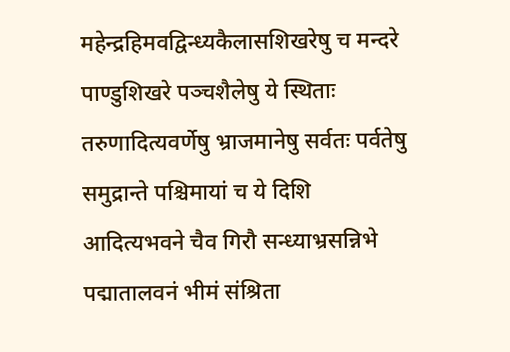महेन्द्रहिमवद्विन्ध्यकैलासशिखरेषु च मन्दरे पाण्डुशिखरे पञ्चशैलेषु ये स्थिताः तरुणादित्यवर्णेषु भ्राजमानेषु सर्वतः पर्वतेषु समुद्रान्ते पश्चिमायां च ये दिशि आदित्यभवने चैव गिरौ सन्ध्याभ्रसन्निभे पद्मातालवनं भीमं संश्रिता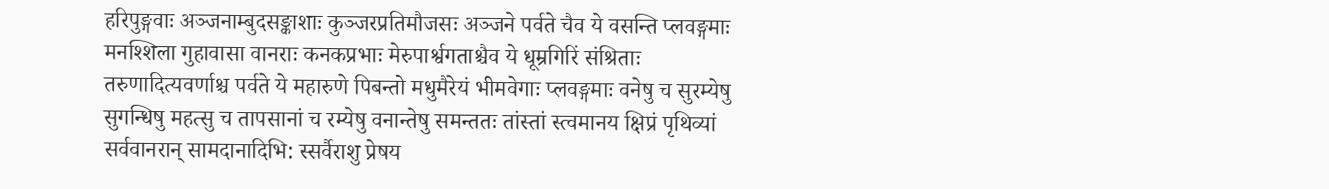हरिपुङ्गवाः अञ्जनाम्बुदसङ्काशाः कुञ्जरप्रतिमौजसः अञ्जने पर्वते चैव ये वसन्ति प्लवङ्गमाः मनश्शिला गुहावासा वानराः कनकप्रभाः मेरुपार्श्वगताश्चैव ये धूम्रगिरिं संश्रिताः तरुणादित्यवर्णाश्च पर्वते ये महारुणे पिबन्तो मधुमैरेयं भीमवेगाः प्लवङ्गमाः वनेषु च सुरम्येषु सुगन्धिषु महत्सु च तापसानां च रम्येषु वनान्तेषु समन्ततः तांस्तां स्त्वमानय क्षिप्रं पृथिव्यां सर्ववानरान् सामदानादिभि: स्सर्वैराशु प्रेषय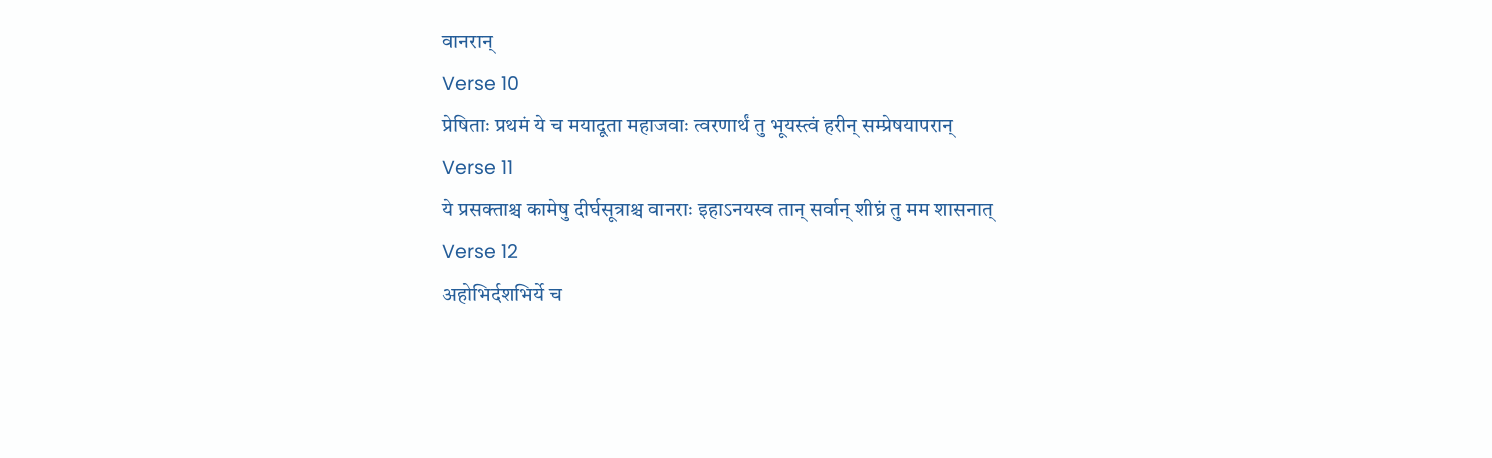वानरान्
Verse 10
प्रेषिताः प्रथमं ये च मयादूता महाजवाः त्वरणार्थं तु भूयस्त्वं हरीन् सम्प्रेषयापरान्
Verse 11
ये प्रसक्ताश्च कामेषु दीर्घसूत्राश्च वानराः इहाऽनयस्व तान् सर्वान् शीघ्रं तु मम शासनात्
Verse 12
अहोभिर्दशभिर्ये च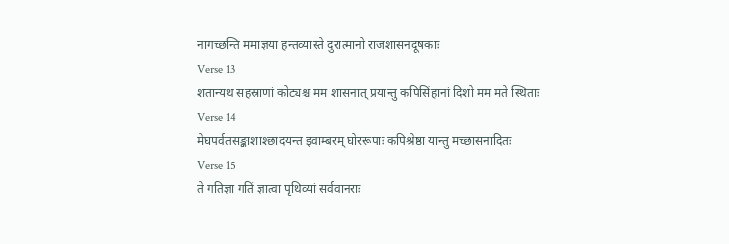नागच्छन्ति ममाज्ञया हन्तव्यास्ते दुरात्मानो राजशासनदूषकाः
Verse 13
शतान्यथ सहस्राणां कोट्यश्च मम शासनात् प्रयान्तु कपिसिंहानां दिशो मम मते स्थिताः
Verse 14
मेघपर्वतसङ्काशाश्छादयन्त इवाम्बरम् घोररूपाः कपिश्रेष्ठा यान्तु मच्छासनादितः
Verse 15
ते गतिज्ञा गतिं ज्ञात्वा पृथिव्यां सर्ववानराः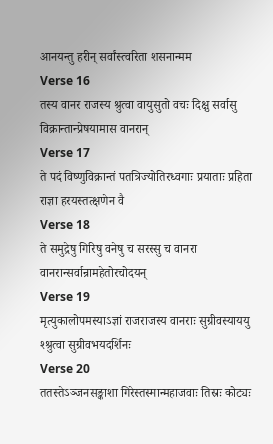आनयन्तु हरीन् सर्वांस्त्वरिता शसनान्मम
Verse 16
तस्य वानर राजस्य श्रुत्वा वायुसुतो वचः दिक्षु सर्वासु विक्रान्तान्प्रेषयामास वानरान्
Verse 17
ते पदं विष्णुविक्रान्तं पतत्रिज्योतिरध्वगाः प्रयाताः प्रहिता राज्ञा हरयस्तत्क्षणेन वै
Verse 18
ते समुद्रेषु गिरिषु वनेषु च सरस्सु च वानरा वानरान्सर्वान्रामहेतोरचोदयन्
Verse 19
मृत्युकालोपमस्याऽज्ञां राजराजस्य वानराः सुग्रीवस्याययु श्श्रुत्वा सुग्रीवभयदर्शिनः
Verse 20
ततस्तेऽञ्जनसङ्काशा गिरेस्तस्मान्महाजवाः तिस्रः कोट्यः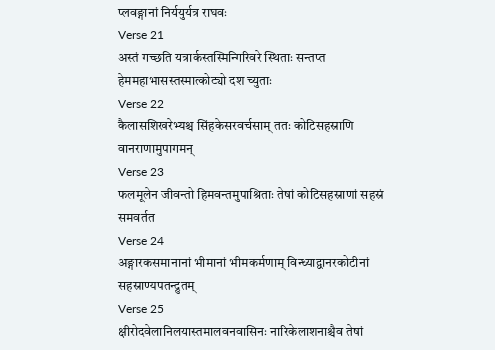प्लवङ्गानां निर्ययुर्यत्र राघवः
Verse 21
अस्तं गच्छति यत्रार्कस्तस्मिन्गिरिवरे स्थिताः सन्तप्त हेममहाभासस्तस्मात्कोट्यो दश च्युताः
Verse 22
कैलासशिखरेभ्यश्च सिंहकेसरवर्चसाम् ततः कोटिसहस्राणि वानराणामुपागमन्
Verse 23
फलमूलेन जीवन्तो हिमवन्तमुपाश्रिताः तेषां कोटिसहस्राणां सहस्रं समवर्तत
Verse 24
अङ्गारकसमानानां भीमानां भीमकर्मणाम् विन्ध्याद्वानरकोटीनां सहस्राण्यपतन्द्रुतम्
Verse 25
क्षीरोदवेलानिलयास्तमालवनवासिनः नारिकेलाशनाश्चैव तेषां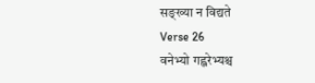सङ्ख्या न विद्यते
Verse 26
वनेभ्यो गह्वरेभ्यश्च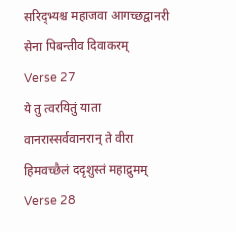सरिद्भ्यश्च महाजवा आगच्छद्वानरी सेना पिबन्तीव दिवाकरम्
Verse 27
ये तु त्वरयितुं याता वानरास्सर्ववानरान् ते वीरा हिमवच्छैलं ददृशुस्तं महाद्रुमम्
Verse 28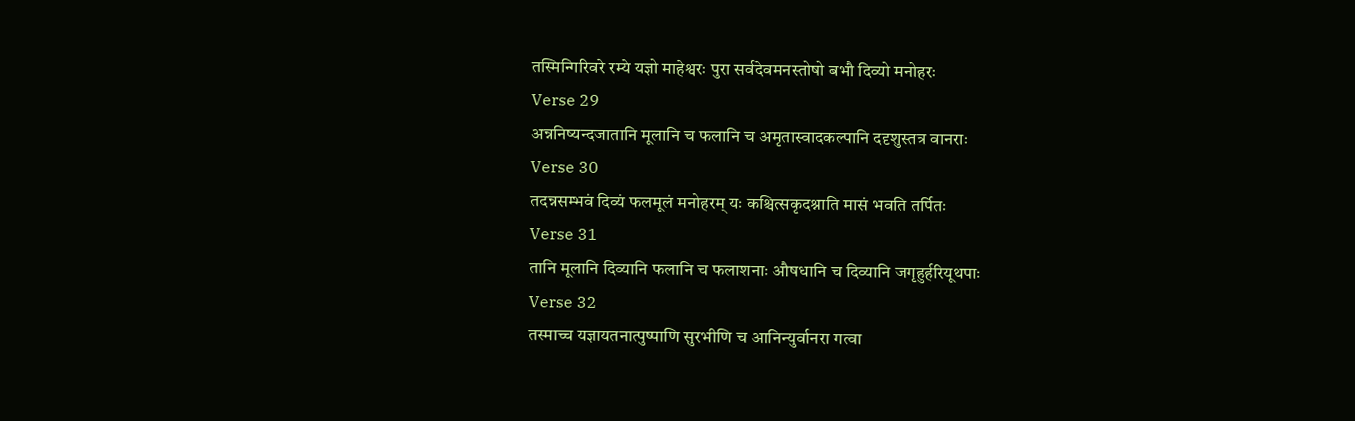तस्मिन्गिरिवरे रम्ये यज्ञो माहेश्वरः पुरा सर्वदेवमनस्तोषो बभौ दिव्यो मनोहरः
Verse 29
अन्ननिष्यन्दजातानि मूलानि च फलानि च अमृतास्वादकल्पानि ददृशुस्तत्र वानराः
Verse 30
तदन्नसम्भवं दिव्यं फलमूलं मनोहरम् यः कश्चित्सकृदश्नाति मासं भवति तर्पितः
Verse 31
तानि मूलानि दिव्यानि फलानि च फलाशनाः औषधानि च दिव्यानि जगृहुर्हरियूथपाः
Verse 32
तस्माच्च यज्ञायतनात्पुष्पाणि सुरभीणि च आनिन्युर्वानरा गत्वा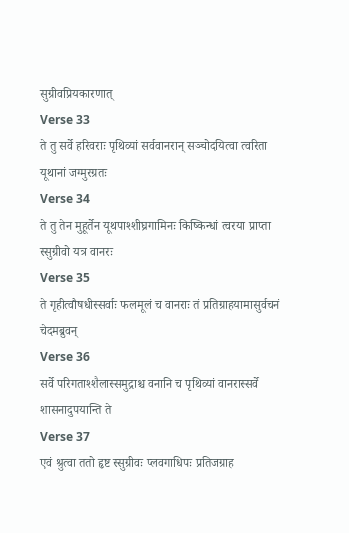सुग्रीवप्रियकारणात्
Verse 33
ते तु सर्वे हरिवराः पृथिव्यां सर्ववानरान् सञ्चोदयित्वा त्वरिता यूथानां जग्मुरग्रतः
Verse 34
ते तु तेन मुहूर्तेन यूथपाश्शीघ्रगामिनः किष्किन्धां त्वरया प्राप्ता स्सुग्रीवो यत्र वानरः
Verse 35
ते गृहीत्वौषधीस्सर्वाः फलमूलं च वानराः तं प्रतिग्राहयामासुर्वचनं चेदमब्रुवन्
Verse 36
सर्वे परिगताश्शैलास्समुद्राश्च वनानि च पृथिव्यां वानरास्सर्वे शासनादुपयान्ति ते
Verse 37
एवं श्रुत्वा ततो हृष्ट स्सुग्रीवः प्लवगाधिपः प्रतिजग्राह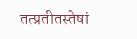तत्प्रतीतस्तेषां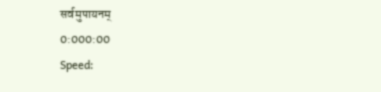सर्वमुपायनम्
0:000:00
Speed: